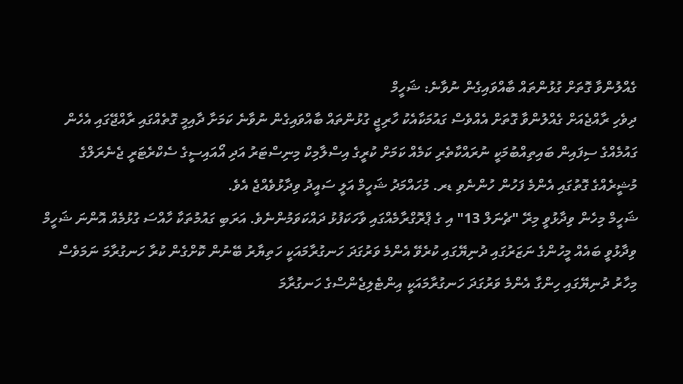ގެއްލުންވާ ގޮތަށް ގުޅުންތައް ބާއްވައިގެން ނުވާނެ: ޝަހީމް
ދިވެހި ރާއްޖެއަށް ގެއްލުންވާ ގޮތަށް އެއްވެސް ގައުމަކާއެކު ހާރިޖީ ގުޅުންތައް ބާއްވައިގެން ނުވާނެ ކަމަށާ ދާއިމީ ގޮތެއްގައި ރާއްޖޭގައި އެހެން ގައުމެއްގެ ސިފައިން ބައިތިއްބުމަކީ ނުރައްކާތެރި ކަމެއް ކަމަށް ކުރީގެ އިސްލާމިކް މިނިސްޓަރު އަދި އޯއައިސީގެ ސެކްރެޓަރީ ޖެނެރަލްގެ މުޝީރެއްގެ ގޮތުގައި އެންމެ ފަހުން ހުންނެވި ޑރ. މުހައްމަދު ޝަހީމް އަލީ ސައީދު ވިދާޅުވެއްޖެ އެވެ.
ޝަހީމް މިހެން ވިދާޅުވީ މިރޭ "ޗެނަލް 13" އި ގެ ޕްރޮގްރާމެއްގައި ވާހަކަފުޅު ދައްކަވަމުންނެވެ. އަރަބި ގައުމުތަކާ ހާއްސަ ގުޅުމެއް އޮންނަ ޝަހީމް ވިދާޅުވީ ބައެއް މީހުންގެ ނަޒަރުގައި ދުނިޔޭގައި ކުރެވޭ އެންމެ ވަރުގަދަ ހަނގުރާމައަކީ ހަތިޔާރު ބޭނުން ކޮށްގެން ކުރާ ހަނގުރާމަ ނަމަވެސް މިހާރު ދުނިޔޭގައި ހިންގާ އެންމެ ވަރުގަދަ ހަނގުރާމައަކީ އިންޓެލިޖެންސްގެ ހަނގުރާމަ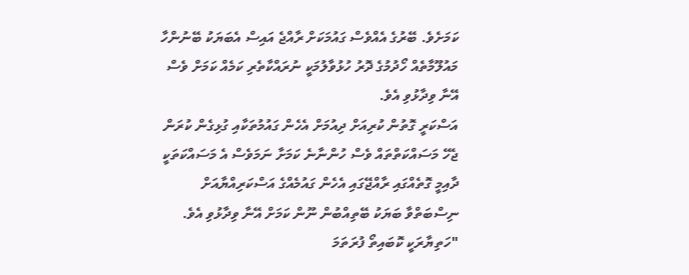ކަމަށެވެ. ބޭރުގެ އެއްވެސް ގައުމަކަށް ރާއްޖެ އައިސް އެބަޔަކު ބޭނުންހާ މައުލޫމާތެއް ހޯދުމުގެ ދޮރު ހުޅުވާލުމަކީ ނުރައްކާތެރި ކަމެއް ކަމަށް ވެސް އޭނާ ވިދާޅުވި އެވެ.
އަސްކަރީ ގޮތުން ކުރިއަށް ދިއުމަށް އެހެން ގައުމުތަކާއި ގުޅިގެން ކުރަން ޖެހޭ މަސައްކަތްތައް ވެސް ހުންނާނެ ކަމަށާ ނަމަވެސް އެ މަސައްކަތަކީ ދާއިމީ ގޮތެއްގައި ރާއްޖޭގައި އެހެން ގައުމެއްގެ އަސްކަރިއްޔާއަށް ނިސްބަތްވާ ބަޔަކު ބޭތިއްބުން ނޫން ކަމަށް އޭނާ ވިދާޅުވި އެވެ.
"ހަތިޔާރަކީ ކޮބައިތޯ ފުރަތަމަ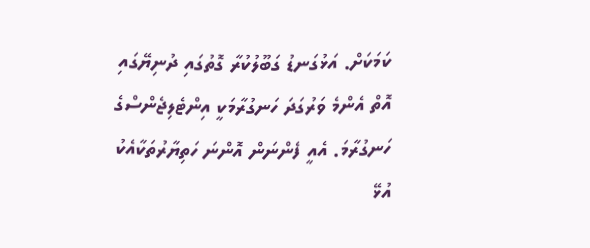ކަމަކަށް. އަޅުގަނޑު ގަބޫލުކުރާ ގޮތުގައި ދުނިޔޭގައި އޮތް އެންމެ ވަރުގަދަ ހަނގުރާމަކީ އިންޓެލިޖެންސްގެ ހަނގުރާމަ. އެއީ ފެންނަން އޮންނަ ހަތިޔާރުތަކާއެކު އުޅޭ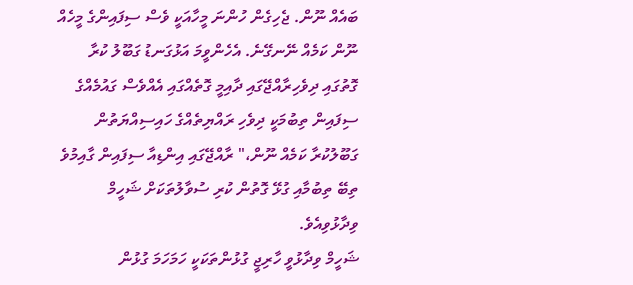ބައެއް ނޫން. ޖެހިގެން ހުންނަ މީހާއަކީ ވެސް ސިފައިންގެ މީހެއް ނޫން ކަމެއް ނޭނގޭނެ. އެހެންވީމަ އަޅުގަނޑު ގަބޫލު ކުރާ ގޮތުގައި ދިވެހިރާއްޖޭގައި ދާއިމީ ގޮތެއްގައި އެއްވެސް ގައުމެއްގެ ސިފައިން ތިބުމަކީ ދިވެހި ރައްޔިތެއްގެ ހައިސިއްޔަތުން ގަބޫލުކުރާ ކަމެއް ނޫން،" ރާއްޖޭގައި އިންޑިއާ ސިފައިން ގާއިމުވެ ތިބޭ ތިބުމާއި ގުޅޭ ގޮތުން ކުރި ސުވާލުތަކަށް ޝަހީމް ވިދާޅުވިއެވެ.
ޝަހީމް ވިދާޅުވީ ހާރިޖީ ގުޅުންތަކަކީ ހަމަހަމަ ގުޅުން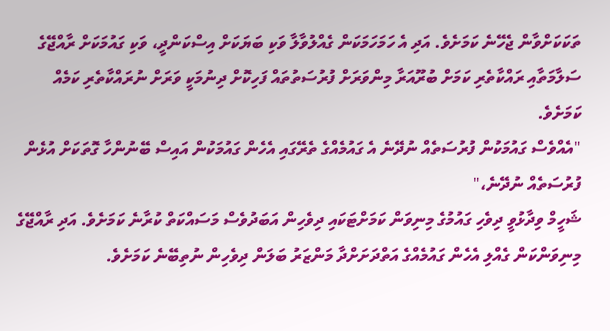ތަކަކަށްވާން ޖެހޭނެ ކަމަށެވެ. އަދި އެ ހަމަހަމަކަން ގެއްލުވާލާ ވަކި ބަޔަކަށް އިސްކަންދީ، ވަކި ގައުމަކަށް ރާއްޖޭގެ ސަލާމަތާއި ރައްކާތެރި ކަމަށް ބުރޫއަރާ މިންވަރަށް ފުރުސަތުތައް ފަހިކޮށް ދިނުމަކީ ވަރަށް ނުރައްކާތެރި ކަމެއް ކަމަށެވެ.
"އެއްވެސް ގައުމަކުން ފުރުސަތެއް ނުދޭނެ އެ ގައުމެއްގެ ތެރޭގައި އެހެން ގައުމަކުން އައިސް ބޭނުންހާ ގޮތަކަށް އުޅެން ފުރުސަތެއް ނުދޭނެ،"
ޝަހީމް ވިދާޅުވީ ދިވެހި ގައުމުގެ މިނިވަން ކަމަށްޓަކައި ދިވެހިން އަބަދުވެސް މަސައްކަތް ކުރާނެ ކަމަށެވެ. އަދި ރާއްޖޭގެ މިނިވަންކަން ގެއްލި އެހެން ގައުމެއްގެ އަތްދަށަށްދާ މަންޒަރު ބަލަން ދިވެހިން ނުތިބޭނެ ކަމަށެވެ.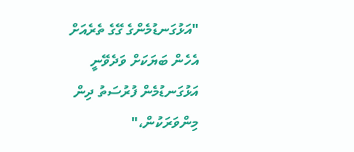"އަޅުގަނޑުމެންގެ ގޭގެ ތެރެއަށް އެހެން ބަޔަކަށް ވަދެވޭނީ އަޅުގަނޑުމެން ފުރުސަތު ދިން މިންވަރަކުން،"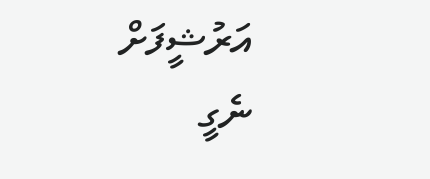އަރުޝީފަށް ނެގީ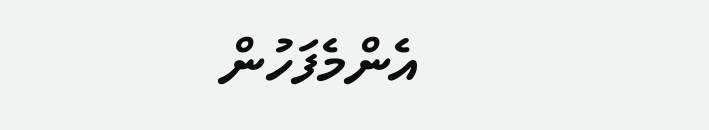އެންމެފަހުން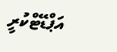އަޕްޑޭޓްކުރީ